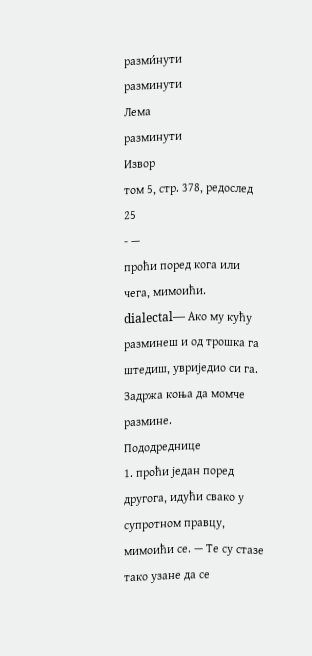разми́нути
разминути
Лема
разминути
Извор
том 5, стр. 378, редослед 25
- —
проћи поред кога или чега, мимоићи.
dialectal— Ако му кућу разминеш и од трошка га штедиш, увриједио си га.
Задржа коња да момче размине.
Пододреднице
1. проћи један поред другога, идући свако у супротном правцу, мимоићи се. — Те су стазе тако узане да се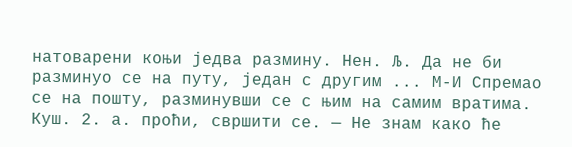натоварени коњи једва размину. Нен. Љ. Да не би разминуо се на путу, један с другим ... М-И Спремао се на пошту, разминувши се с њим на самим вратима. Куш. 2. а. проћи, свршити се. — Не знам како ће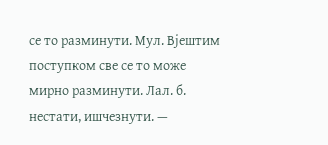се то разминути. Мул. Вјештим поступком све се то може мирно разминути. Лал. б. нестати, ишчезнути. —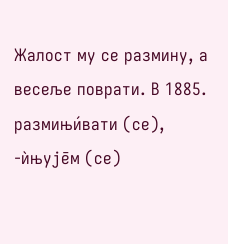Жалост му се размину, а весеље поврати. В 1885. размињи́вати (се), -ѝњује̄м (се)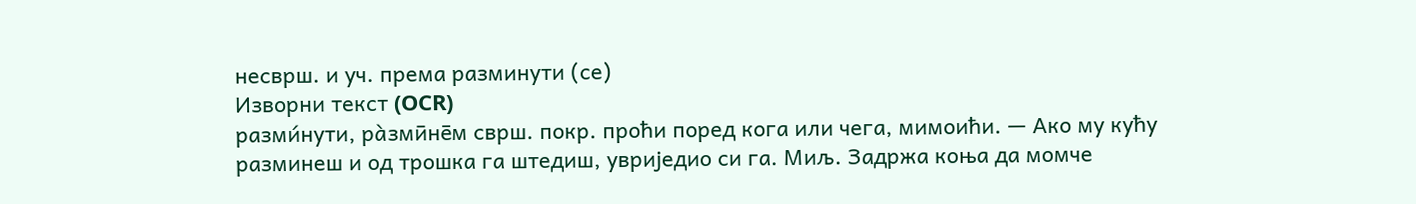несврш. и уч. према разминути (се)
Изворни текст (OCR)
разми́нути, ра̀змӣне̄м сврш. покр. проћи поред кога или чега, мимоићи. — Ако му кућу разминеш и од трошка га штедиш, увриједио си га. Миљ. Задржа коња да момче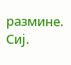размине. Сиј.